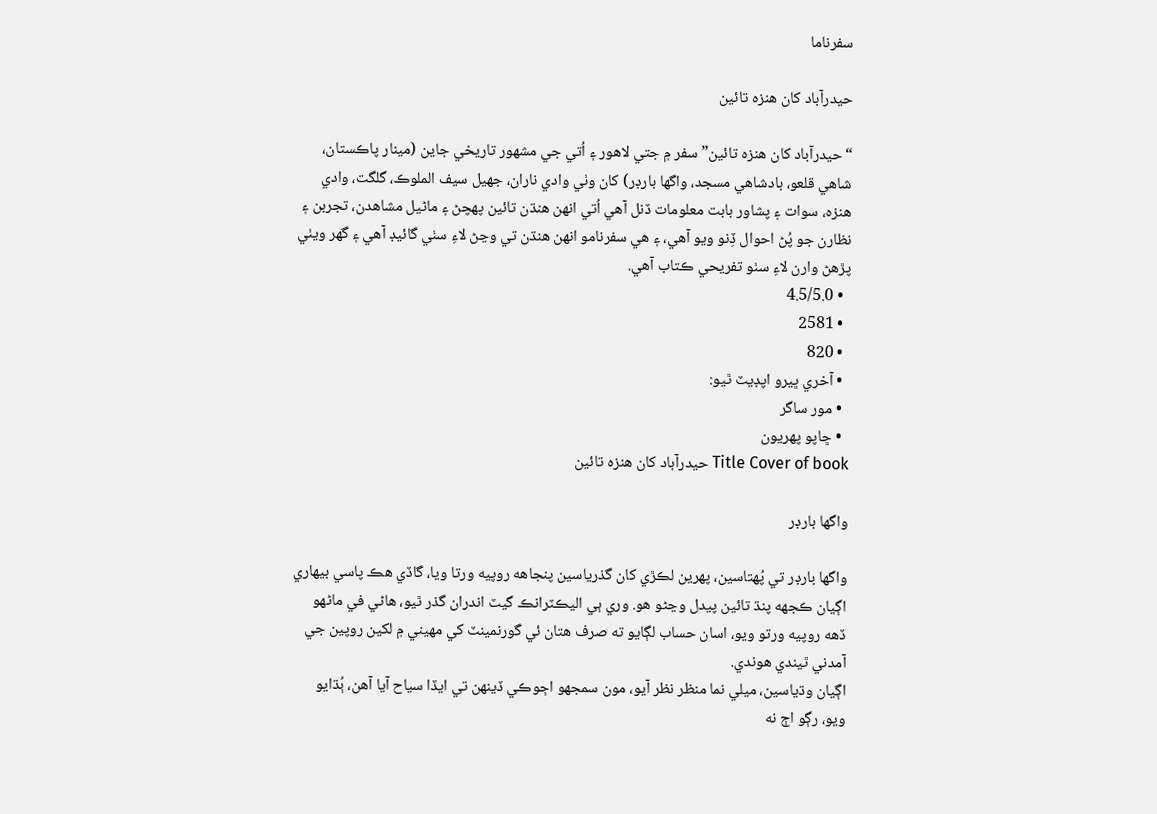سفرناما

حيدرآباد کان هنزه تائين

“حيدرآباد کان هنزه تائين” سفر ۾ جتي لاهور ۽ اُتي جي مشهور تاريخي جاين (مينار پاڪستان، شاهي قلعو، بادشاهي مسجد، واگها بارڊر) کان وٺي وادي ناران، جهيل سيف الملوڪ، گلگت، وادي هنزه، سوات ۽ پشاور بابت معلومات ڏنل آهي اُتي انهن هنڌن تائين پهچڻ ۽ ماڻيل مشاهدن، تجربن ۽ نظارن جو پُڻ احوال ڏِنو ويو آهي، ۽ هي سفرنامو انهن هنڌن تي وڃڻ لاءِ سٺي گائيڊ آهي ۽ گهر ويٺي پڙهڻ وارن لاءِ سٺو تفريحي ڪتاب آهي.
  • 4.5/5.0
  • 2581
  • 820
  • آخري ڀيرو اپڊيٽ ٿيو:
  • مور ساگر
  • ڇاپو پھريون
Title Cover of book حيدرآباد کان هنزه تائين

واگها بارڊر

واگها بارڊر تي پُهتاسين، پهرين لڪڙي کان گذرياسين پنجاهه روپيه ورتا ويا، گاڏي هڪ پاسي بيهاري اڳيان ڪجهه پنڌ تائين پيدل وڃڻو هو. وري ٻي اليڪٽرانڪ گيٽ اندران گذر ٿيو، هاڻي في ماڻهو ڏهه روپيه ورتو ويو، اسان حساب لڳايو ته صرف هتان ئي گورنمينٽ کي مهيني ۾ لکين روپين جي آمدني ٿيندي هوندي.
اڳيان وڌياسين، ميلي نما منظر نظر آيو، مون سمجهو اڄوڪي ڏينهن تي ايڏا سياح آيا آهن، ٻُڌايو ويو، رڳو اڄ نه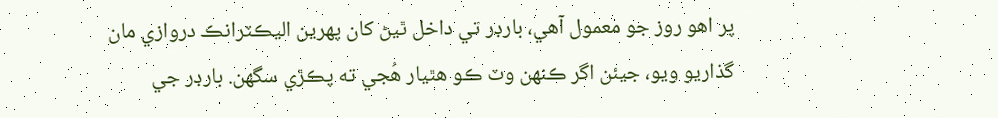پر اهو روز جو معمول آهي، بارڊر تي داخل ٿيڻ کان پهرين اليڪٽرانڪ دروازي مان گذاريو ويو، جيئن اگر ڪنهن وٽ ڪو هٿيار هُجي ته پڪڙي سگهن. بارڊر جي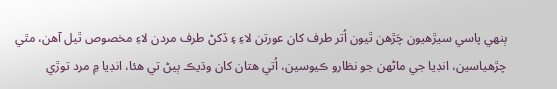ٻنهي پاسي سيڙهيون چَڙهن ٿيون اُتر طرف کان عورتن لاءِ ۽ ڏکڻ طرف مردن لاءِ مخصوص ٿيل آهن، مٿي چڙهياسين، انڊيا جي ماڻهن جو نظارو ڪيوسين، اُتي هتان کان وڌيڪ ٻيڻ تي هئا، انڊيا ۾ مرد توڙي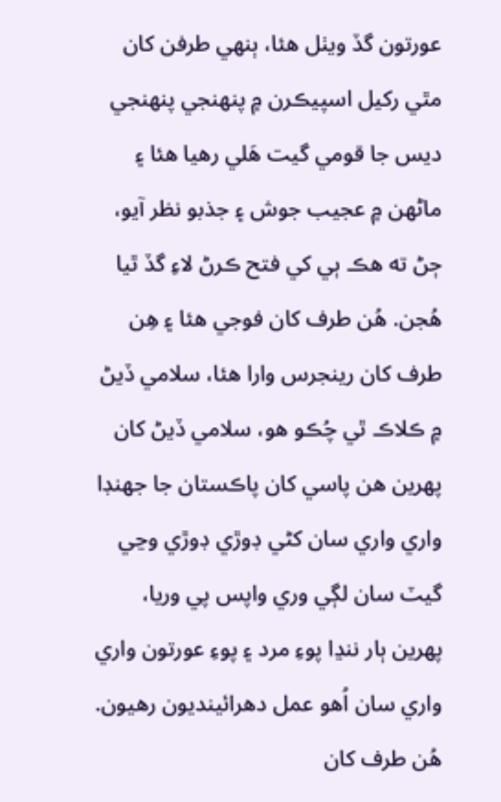عورتون گڏ ويٺل هئا، ٻنهي طرفن کان مٿي رکيل اسپيڪرن ۾ پنهنجي پنهنجي ديس جا قومي گيت هَلي رهيا هئا ۽ ماڻهن ۾ عجيب جوش ۽ جذبو نظر آيو، ڄڻ ته هڪ ٻي کي فتح ڪرڻ لاءِ گڏ ٿيا هُجن. هُن طرف کان فوجي هئا ۽ هِن طرف کان رينجرس وارا هئا، سلامي ڏيڻ ۾ ڪلاڪ ٿي چُڪو هو، سلامي ڏيڻ کان پهرين هن پاسي کان پاڪستان جا جهنڊا واري واري سان کڻي ڊوڙي ڊوڙي وڃي گيٽ سان لڳي وري واپس پي وريا، پهرين ٻار ننڍا پوءِ مرد ۽ پوءِ عورتون واري واري سان اُهو عمل دهرائينديون رهيون. هُن طرف کان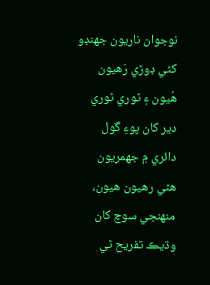نوجوان ناريون جهنڊو کڻي ڊوڙي رَهيون هُيون ۽ ٿوري ٿوري دير کان پوءِ گول دائري ۾ جهمريون هڻي رهيون هيون، منهنجي سوچ کان وڌيڪ تفريح ٿي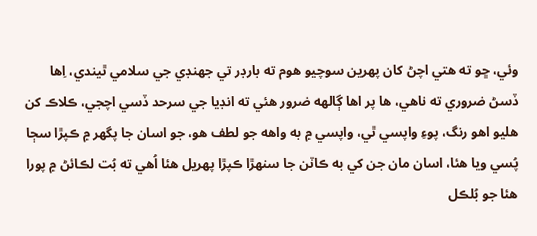وئي، ڇو ته هتي اچڻ کان پهرين سوچيو هوم ته بارڊر تي جهنڊي جي سلامي ٿيندي، اِها ڏسڻ ضروري ته ناهي، ها پر اها ڳالهه ضرور هئي ته انڊيا جي سرحد ڏسي اچجي، ڪلاڪ کن هليو اهو رنگ، پوءِ واپسي ٿي، واپسي ۾ به واهه جو لطف هو، جو اسان جا پگهر ۾ ڪپڙا سڄا پُسي ويا هئا، اسان مان جن کي به ڪاٽن جا سنهڙا ڪپڙا پهريل هئا اُهي ته بُت لڪائڻ ۾ پورا هئا جو بُلڪل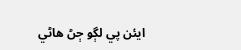ايئن پي لڳو ڄڻ هاڻي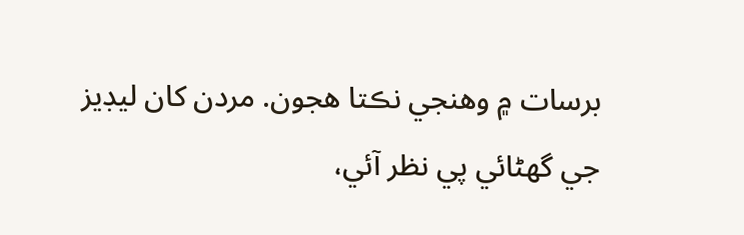برسات ۾ وهنجي نڪتا هجون. مردن کان ليڊيز جي گهڻائي پي نظر آئي،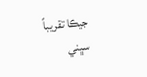جيڪا تقريباً سڀني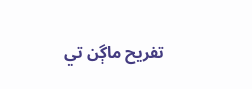تفريح ماڳن تي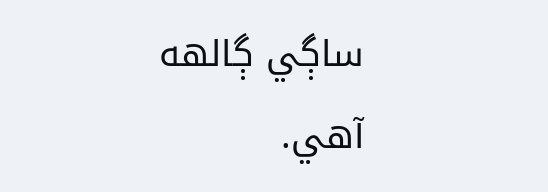ساڳي ڳالهه آهي.